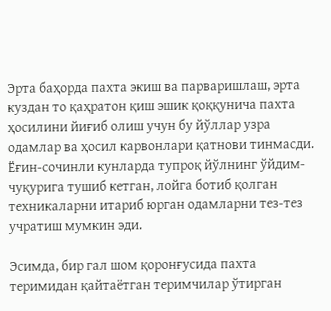Эрта баҳорда пахта экиш ва парваришлаш, эрта куздан то қаҳратон қиш эшик қоққунича пахта ҳосилини йиғиб олиш учун бу йўллар узра одамлар ва ҳосил карвонлари қатнови тинмасди. Ёғин-сочинли кунларда тупроқ йўлнинг ўйдим-чуқурига тушиб кетган, лойга ботиб қолган техникаларни итариб юрган одамларни тез-тез учратиш мумкин эди.

Эсимда, бир гал шом қоронғусида пахта теримидан қайтаётган теримчилар ўтирган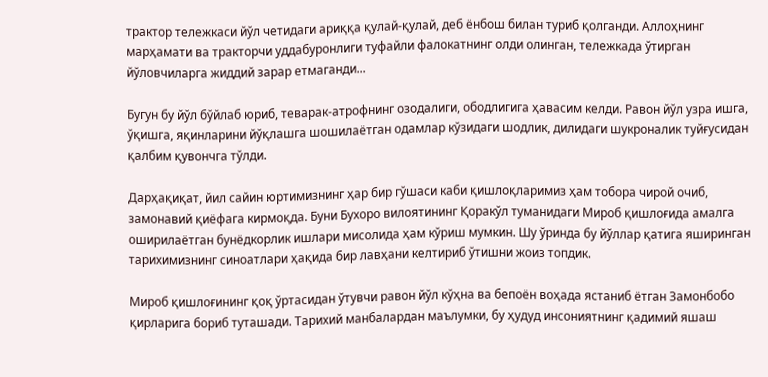трактор тележкаси йўл четидаги ариққа қулай-қулай, деб ёнбош билан туриб қолганди. Аллоҳнинг марҳамати ва тракторчи уддабуронлиги туфайли фалокатнинг олди олинган, тележкада ўтирган йўловчиларга жиддий зарар етмаганди...

Бугун бу йўл бўйлаб юриб, теварак-атрофнинг озодалиги, ободлигига ҳавасим келди. Равон йўл узра ишга, ўқишга, яқинларини йўқлашга шошилаётган одамлар кўзидаги шодлик, дилидаги шукроналик туйғусидан қалбим қувончга тўлди.

Дарҳақиқат, йил сайин юртимизнинг ҳар бир гўшаси каби қишлоқларимиз ҳам тобора чирой очиб, замонавий қиёфага кирмоқда. Буни Бухоро вилоятининг Қоракўл туманидаги Мироб қишлоғида амалга оширилаётган бунёдкорлик ишлари мисолида ҳам кўриш мумкин. Шу ўринда бу йўллар қатига яширинган тарихимизнинг синоатлари ҳақида бир лавҳани келтириб ўтишни жоиз топдик.

Мироб қишлоғининг қоқ ўртасидан ўтувчи равон йўл кўҳна ва бепоён воҳада ястаниб ётган Замонбобо қирларига бориб туташади. Тарихий манбалардан маълумки, бу ҳудуд инсониятнинг қадимий яшаш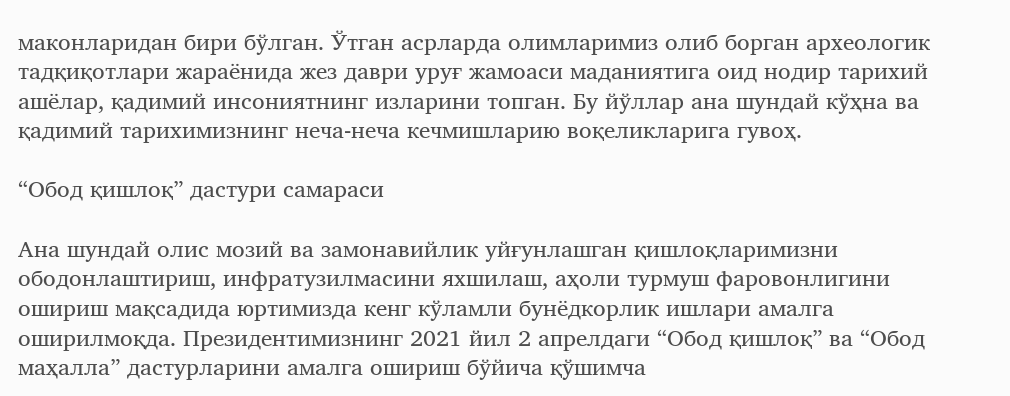маконларидан бири бўлган. Ўтган асрларда олимларимиз олиб борган археологик тадқиқотлари жараёнида жез даври уруғ жамоаси маданиятига оид нодир тарихий ашёлар, қадимий инсониятнинг изларини топган. Бу йўллар ана шундай кўҳна ва қадимий тарихимизнинг неча-неча кечмишларию воқеликларига гувоҳ.

“Обод қишлоқ” дастури самараси

Ана шундай олис мозий ва замонавийлик уйғунлашган қишлоқларимизни ободонлаштириш, инфратузилмасини яхшилаш, аҳоли турмуш фаровонлигини ошириш мақсадида юртимизда кенг кўламли бунёдкорлик ишлари амалга оширилмоқда. Президентимизнинг 2021 йил 2 апрелдаги “Обод қишлоқ” ва “Обод маҳалла” дастурларини амалга ошириш бўйича қўшимча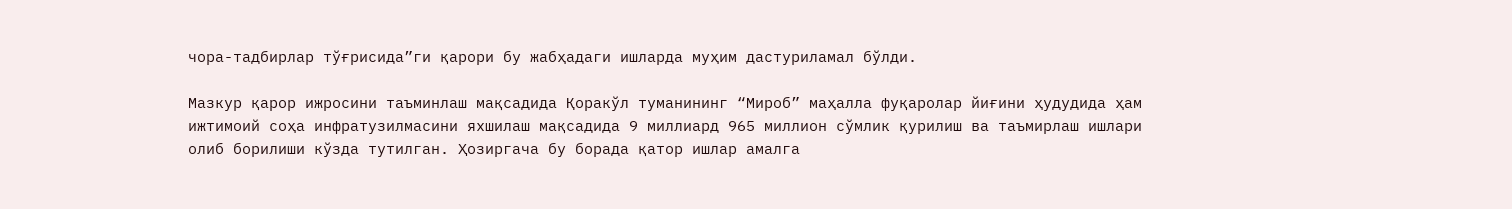чора-тадбирлар тўғрисида”ги қарори бу жабҳадаги ишларда муҳим дастуриламал бўлди.

Мазкур қарор ижросини таъминлаш мақсадида Қоракўл туманининг “Мироб” маҳалла фуқаролар йиғини ҳудудида ҳам ижтимоий соҳа инфратузилмасини яхшилаш мақсадида 9 миллиард 965 миллион сўмлик қурилиш ва таъмирлаш ишлари олиб борилиши кўзда тутилган. Ҳозиргача бу борада қатор ишлар амалга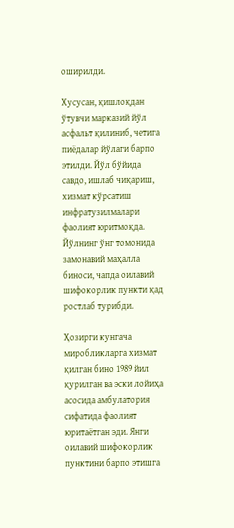оширилди.

Хусусан, қишлоқдан ўтувчи марказий йўл асфальт қилиниб, четига пиёдалар йўлаги барпо этилди. Йўл бўйида савдо, ишлаб чиқариш, хизмат кўрсатиш инфратузилмалари фаолият юритмоқда. Йўлнинг ўнг томонида замонавий маҳалла биноси, чапда оилавий шифокорлик пункти қад ростлаб турибди.

Ҳозирги кунгача миробликларга хизмат қилган бино 1989 йил қурилган ва эски лойиҳа асосида амбулатория сифатида фаолият юритаётган эди. Янги оилавий шифокорлик пунктини барпо этишга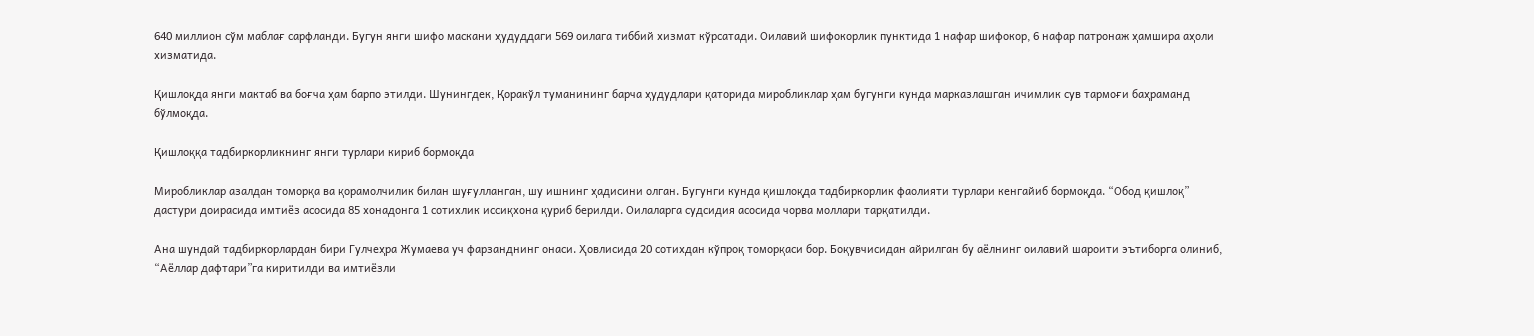640 миллион сўм маблағ сарфланди. Бугун янги шифо маскани ҳудуддаги 569 оилага тиббий хизмат кўрсатади. Оилавий шифокорлик пунктида 1 нафар шифокор, 6 нафар патронаж ҳамшира аҳоли хизматида.

Қишлоқда янги мактаб ва боғча ҳам барпо этилди. Шунингдек, Қоракўл туманининг барча ҳудудлари қаторида миробликлар ҳам бугунги кунда марказлашган ичимлик сув тармоғи баҳраманд бўлмоқда.

Қишлоққа тадбиркорликнинг янги турлари кириб бормоқда

Миробликлар азалдан томорқа ва қорамолчилик билан шуғулланган, шу ишнинг ҳадисини олган. Бугунги кунда қишлоқда тадбиркорлик фаолияти турлари кенгайиб бормоқда. “Обод қишлоқ” дастури доирасида имтиёз асосида 85 хонадонга 1 сотихлик иссиқхона қуриб берилди. Оилаларга судсидия асосида чорва моллари тарқатилди.

Ана шундай тадбиркорлардан бири Гулчеҳра Жумаева уч фарзанднинг онаси. Ҳовлисида 20 сотихдан кўпроқ томорқаси бор. Боқувчисидан айрилган бу аёлнинг оилавий шароити эътиборга олиниб, “Аёллар дафтари”га киритилди ва имтиёзли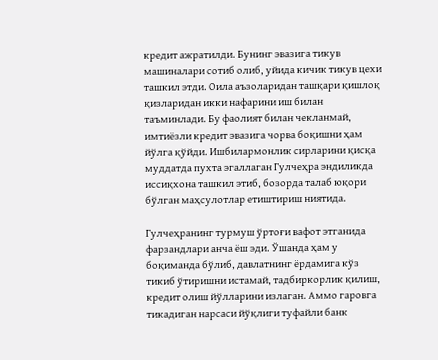кредит ажратилди. Бунинг эвазига тикув машиналари сотиб олиб, уйида кичик тикув цехи ташкил этди. Оила аъзоларидан ташқари қишлоқ қизларидан икки нафарини иш билан таъминлади. Бу фаолият билан чекланмай, имтиёзли кредит эвазига чорва боқишни ҳам йўлга қўйди. Ишбилармонлик сирларини қисқа муддатда пухта эгаллаган Гулчеҳра эндиликда иссиқхона ташкил этиб, бозорда талаб юқори бўлган маҳсулотлар етиштириш ниятида.

Гулчеҳранинг турмуш ўртоғи вафот этганида фарзандлари анча ёш эди. Ўшанда ҳам у боқиманда бўлиб, давлатнинг ёрдамига кўз тикиб ўтиришни истамай, тадбиркорлик қилиш, кредит олиш йўлларини излаган. Аммо гаровга тикадиган нарсаси йўқлиги туфайли банк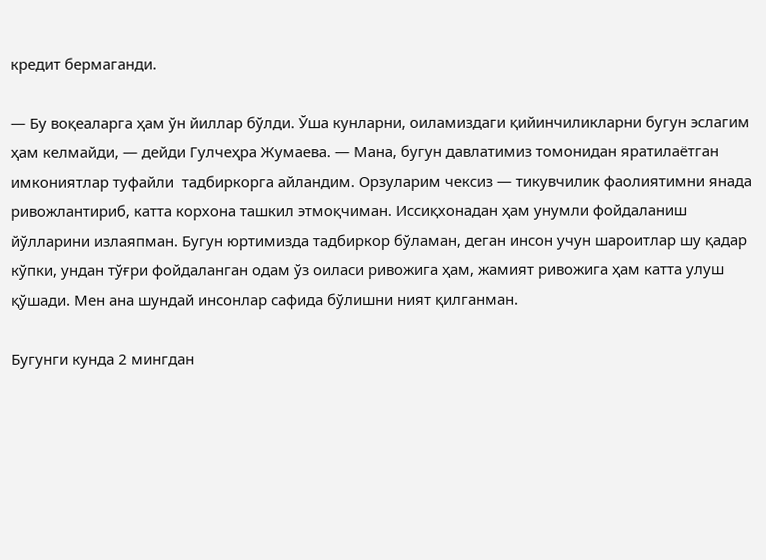кредит бермаганди.

— Бу воқеаларга ҳам ўн йиллар бўлди. Ўша кунларни, оиламиздаги қийинчиликларни бугун эслагим ҳам келмайди, — дейди Гулчеҳра Жумаева. — Мана, бугун давлатимиз томонидан яратилаётган имкониятлар туфайли  тадбиркорга айландим. Орзуларим чексиз — тикувчилик фаолиятимни янада ривожлантириб, катта корхона ташкил этмоқчиман. Иссиқхонадан ҳам унумли фойдаланиш йўлларини излаяпман. Бугун юртимизда тадбиркор бўламан, деган инсон учун шароитлар шу қадар кўпки, ундан тўғри фойдаланган одам ўз оиласи ривожига ҳам, жамият ривожига ҳам катта улуш қўшади. Мен ана шундай инсонлар сафида бўлишни ният қилганман.

Бугунги кунда 2 мингдан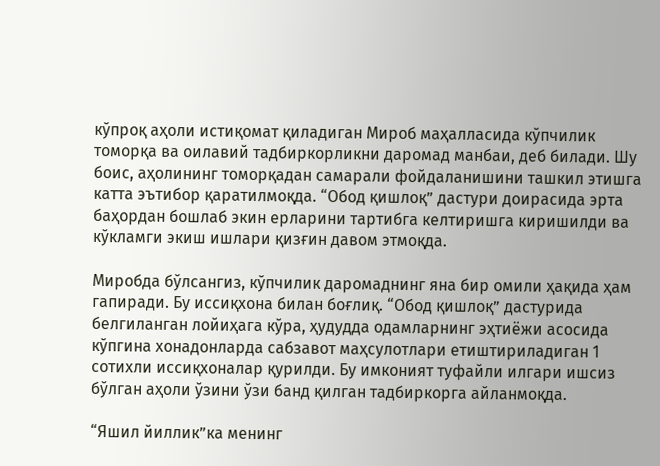кўпроқ аҳоли истиқомат қиладиган Мироб маҳалласида кўпчилик томорқа ва оилавий тадбиркорликни даромад манбаи, деб билади. Шу боис, аҳолининг томорқадан самарали фойдаланишини ташкил этишга катта эътибор қаратилмоқда. “Обод қишлоқ” дастури доирасида эрта баҳордан бошлаб экин ерларини тартибга келтиришга киришилди ва кўкламги экиш ишлари қизғин давом этмоқда.

Миробда бўлсангиз, кўпчилик даромаднинг яна бир омили ҳақида ҳам гапиради. Бу иссиқхона билан боғлиқ. “Обод қишлоқ” дастурида белгиланган лойиҳага кўра, ҳудудда одамларнинг эҳтиёжи асосида кўпгина хонадонларда сабзавот маҳсулотлари етиштириладиган 1 сотихли иссиқхоналар қурилди. Бу имконият туфайли илгари ишсиз бўлган аҳоли ўзини ўзи банд қилган тадбиркорга айланмоқда.

“Яшил йиллик”ка менинг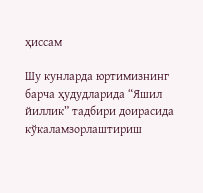ҳиссам

Шу кунларда юртимизнинг барча ҳудудларида “Яшил йиллик” тадбири доирасида кўкаламзорлаштириш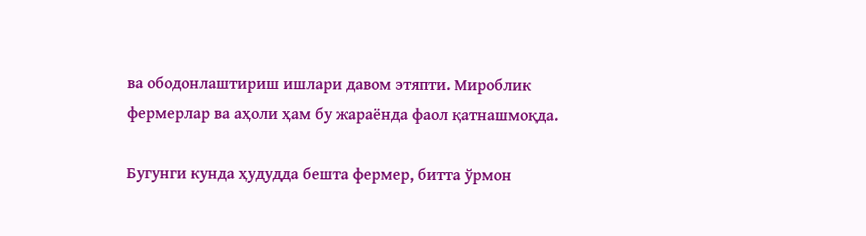ва ободонлаштириш ишлари давом этяпти. Мироблик фермерлар ва аҳоли ҳам бу жараёнда фаол қатнашмоқда.

Бугунги кунда ҳудудда бешта фермер, битта ўрмон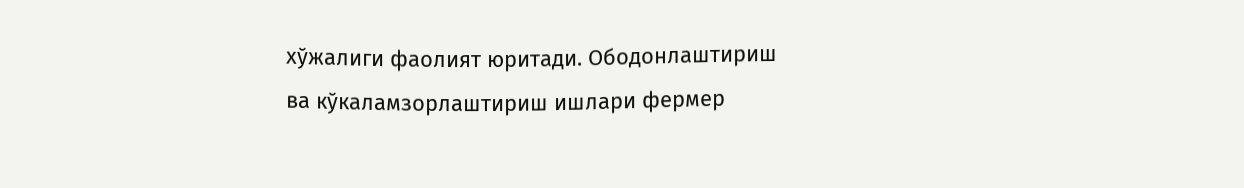хўжалиги фаолият юритади. Ободонлаштириш ва кўкаламзорлаштириш ишлари фермер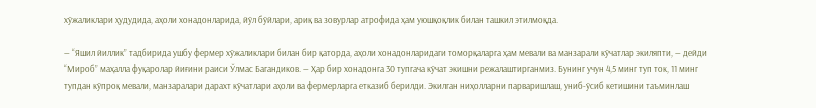хўжаликлари ҳудудида, аҳоли хонадонларида, йўл бўйлари, ариқ ва зовурлар атрофида ҳам уюшқоқлик билан ташкил этилмоқда.

— “Яшил йиллик” тадбирида ушбу фермер хўжаликлари билан бир қаторда, аҳоли хонадонларидаги томорқаларга ҳам мевали ва манзарали кўчатлар экиляпти, — дейди “Мироб” маҳалла фуқаролар йиғини раиси Ўлмас Багандиков. — Ҳар бир хонадонга 30 тупгача кўчат экишни режалаштирганмиз. Бунинг учун 4,5 минг туп ток, 11 минг тупдан кўпроқ мевали, манзаралари дарахт кўчатлари аҳоли ва фермерларга етказиб берилди. Экилган ниҳолларни парваришлаш, униб-ўсиб кетишини таъминлаш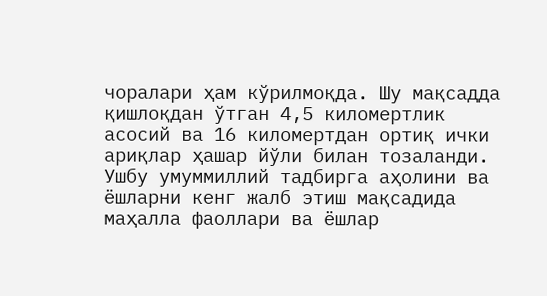чоралари ҳам кўрилмоқда. Шу мақсадда қишлоқдан ўтган 4,5 киломертлик асосий ва 16 киломертдан ортиқ ички ариқлар ҳашар йўли билан тозаланди. Ушбу умуммиллий тадбирга аҳолини ва ёшларни кенг жалб этиш мақсадида маҳалла фаоллари ва ёшлар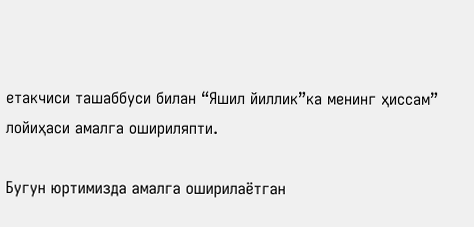етакчиси ташаббуси билан “Яшил йиллик”ка менинг ҳиссам” лойиҳаси амалга ошириляпти.

Бугун юртимизда амалга оширилаётган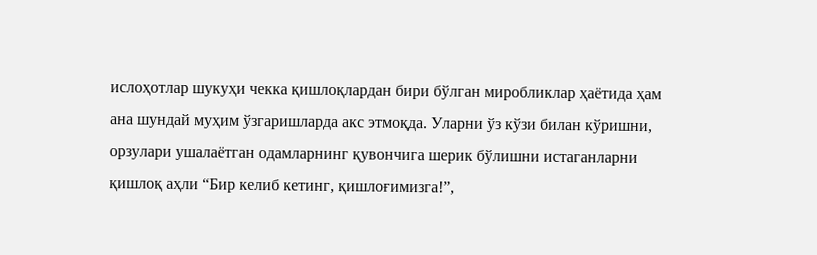ислоҳотлар шукуҳи чекка қишлоқлардан бири бўлган миробликлар ҳаётида ҳам ана шундай муҳим ўзгаришларда акс этмоқда. Уларни ўз кўзи билан кўришни, орзулари ушалаётган одамларнинг қувончига шерик бўлишни истаганларни қишлоқ аҳли “Бир келиб кетинг, қишлоғимизга!”,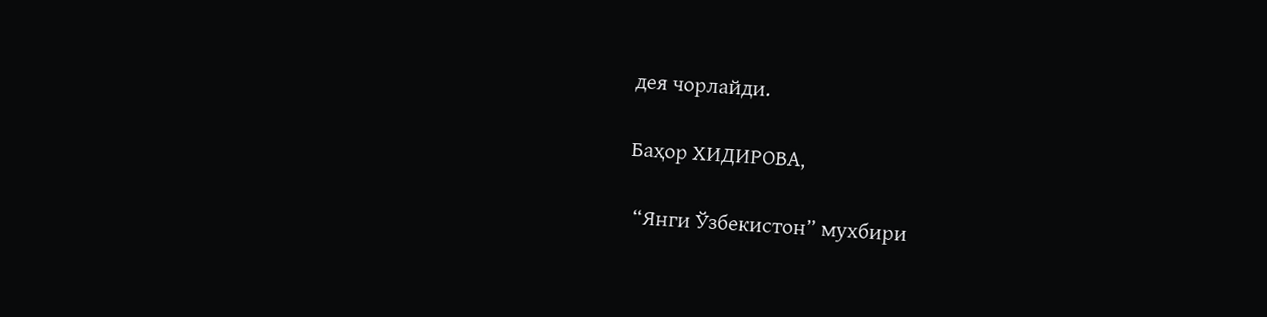дея чорлайди.

Баҳор ХИДИРОВА,

 “Янги Ўзбекистон” мухбири